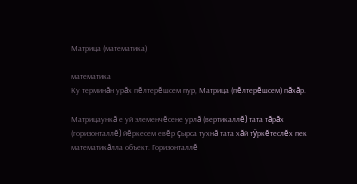Матрица (математика)

математика
Ку терминăн урăх пĕлтерĕшсем пур, Матрица (пĕлтерĕшсем) пăхăр.

Матрицаункă е уй элеменчĕсене урлă (вертикаллĕ) тата тăрăх (горизонталлĕ) йĕркесем евĕр çырса тухнă тата хăй тÿркĕтеслĕх пек математикăлла объект. Горизонталлĕ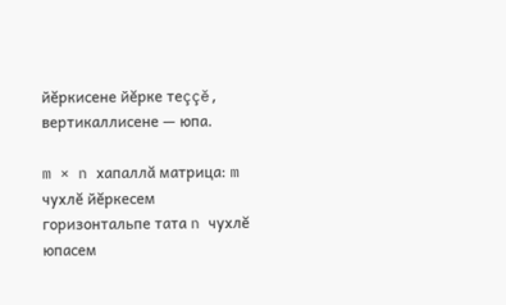йĕркисене йĕрке теççĕ, вертикаллисене — юпа.

m × n хапаллă матрица: m чухлĕ йĕркесем горизонтальпе тата n чухлĕ юпасем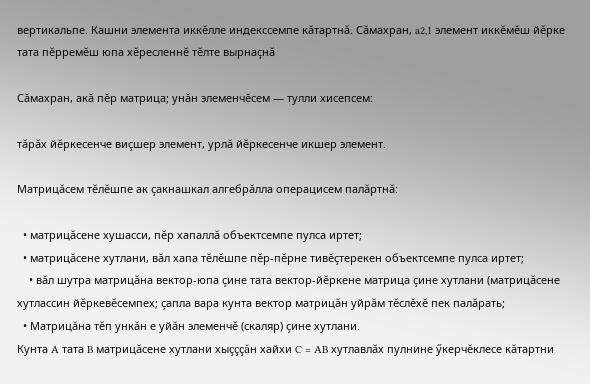вертикальпе. Кашни элемента иккĕлле индекссемпе кăтартнă. Сăмахран, a2,1 элемент иккĕмĕш йĕрке тата пĕрремĕш юпа хĕресленнĕ тĕлте вырнаçнă

Сăмахран, акă пĕр матрица; унăн элеменчĕсем — тулли хисепсем:

тăрăх йĕркесенче виçшер элемент, урлă йĕркесенче икшер элемент.

Матрицăсем тĕлĕшпе ак çакнашкал алгебрăлла операцисем палăртнă:

  • матрицăсене хушасси, пĕр хапаллă объектсемпе пулса иртет;
  • матрицăсене хутлани, вăл хапа тĕлĕшпе пĕр-пĕрне тивĕçтерекен объектсемпе пулса иртет;
    • вăл шутра матрицăна вектор-юпа çине тата вектор-йĕркене матрица çине хутлани (матрицăсене хутлассин йĕркевĕсемпех; çапла вара кунта вектор матрицăн уйрăм тĕслĕхĕ пек палăрать;
  • Матрицăна тĕп ункăн е уйăн элеменчĕ (скаляр) çине хутлани.
Кунта A тата B матрицăсене хутлани хыçççăн хайхи C = AB хутлавлăх пулнине ӳкерчĕклесе кăтартни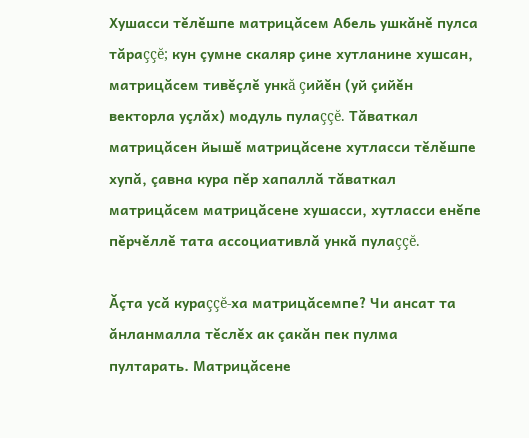Хушасси тĕлĕшпе матрицăсем Абель ушкăнĕ пулса тăраççĕ; кун çумне скаляр çине хутланине хушсан, матрицăсем тивĕçлĕ ункă çийĕн (уй çийĕн векторла уçлăх) модуль пулаççĕ. Тăваткал матрицăсен йышĕ матрицăсене хутласси тĕлĕшпе хупă, çавна кура пĕр хапаллă тăваткал матрицăсем матрицăсене хушасси, хутласси енĕпе пĕрчĕллĕ тата ассоциативлă ункă пулаççĕ.

Ăçта усă кураççĕ-ха матрицăсемпе? Чи ансат та ăнланмалла тĕслĕх ак çакăн пек пулма пултарать. Матрицăсене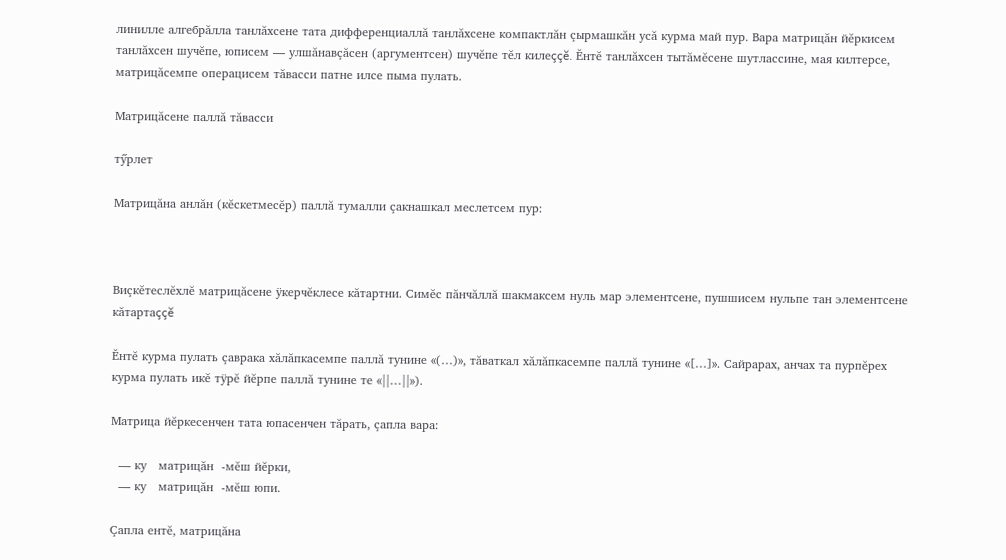линилле алгебрăлла танлăхсене тата дифференциаллă танлăхсене компактлăн çырмашкăн усă курма май пур. Вара матрицăн йĕркисем танлăхсен шучĕпе, юписем — улшăнавçăсен (аргументсен) шучĕпе тĕл килеççĕ. Ĕнтĕ танлăхсен тытăмĕсене шутлассине, мая килтерсе, матрицăсемпе операцисем тăвасси патне илсе пыма пулать.

Матрицăсене паллă тăвасси

тӳрлет

Матрицăна анлăн (кĕскетмесĕр) паллă тумалли çакнашкал меслетсем пур:



Виçкĕтеслĕхлĕ матрицăсене ÿкерчĕклесе кăтартни. Симĕс пăнчăллă шакмаксем нуль мар элементсене, пушшисем нульпе тан элементсене кăтартаççĕ

Ĕнтĕ курма пулать çаврака хăлăпкасемпе паллă тунине «(…)», тăваткал хăлăпкасемпе паллă тунине «[…]». Сайрарах, анчах та пурпĕрех курма пулать икĕ тÿрĕ йĕрпе паллă тунине те «||…||»).

Матрица йĕркесенчен тата юпасенчен тăрать, çапла вара:

  — ку   матрицăн  -мĕш йĕрки,
  — ку   матрицăн  -мĕш юпи.

Çапла ентĕ, матрицăна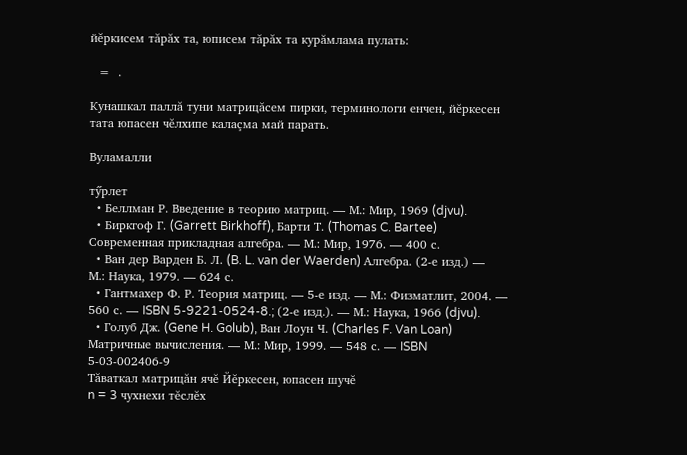йĕркисем тăрăх та, юписем тăрăх та курăмлама пулать:

  =  .

Кунашкал паллă туни матрицăсем пирки, терминологи енчен, йĕркесен тата юпасен чĕлхипе калаçма май парать.

Вуламалли

тӳрлет
  • Беллман Р. Введение в теорию матриц. — М.: Мир, 1969 (djvu).
  • Биркгоф Г. (Garrett Birkhoff), Барти Т. (Thomas C. Bartee) Современная прикладная алгебра. — М.: Мир, 1976. — 400 с.
  • Ван дер Варден Б. Л. (B. L. van der Waerden) Алгебра. (2-е изд.) — М.: Наука, 1979. — 624 с.
  • Гантмахер Ф. Р. Теория матриц. — 5-е изд. — М.: Физматлит, 2004. — 560 с. — ISBN 5-9221-0524-8.; (2-е изд.). — М.: Наука, 1966 (djvu).
  • Голуб Дж. (Gene H. Golub), Ван Лоун Ч. (Charles F. Van Loan) Матричные вычисления. — М.: Мир, 1999. — 548 с. — ISBN 5-03-002406-9
Тăваткал матрицăн ячĕ Йĕркесен, юпасен шучĕ
n = 3 чухнехи тĕслĕх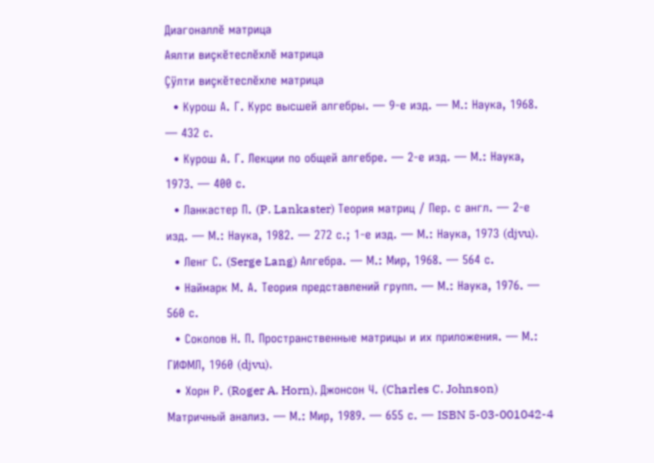Диагоналлĕ матрица
Аялти виçкĕтеслĕхлĕ матрица
Çÿлти виçкĕтеслĕхле матрица
  • Курош А. Г. Курс высшей алгебры. — 9-е изд. — М.: Наука, 1968. — 432 с.
  • Курош А. Г. Лекции по общей алгебре. — 2-е изд. — М.: Наука, 1973. — 400 с.
  • Ланкастер П. (P. Lankaster) Теория матриц / Пер. с англ. — 2-е изд. — М.: Наука, 1982. — 272 с.; 1-е изд. — М.: Наука, 1973 (djvu).
  • Ленг С. (Serge Lang) Алгебра. — М.: Мир, 1968. — 564 с.
  • Наймарк М. А. Теория представлений групп. — М.: Наука, 1976. — 560 с.
  • Соколов Н. П. Пространственные матрицы и их приложения. — М.: ГИФМЛ, 1960 (djvu).
  • Хорн Р. (Roger A. Horn), Джонсон Ч. (Charles C. Johnson) Матричный анализ. — М.: Мир, 1989. — 655 с. — ISBN 5-03-001042-4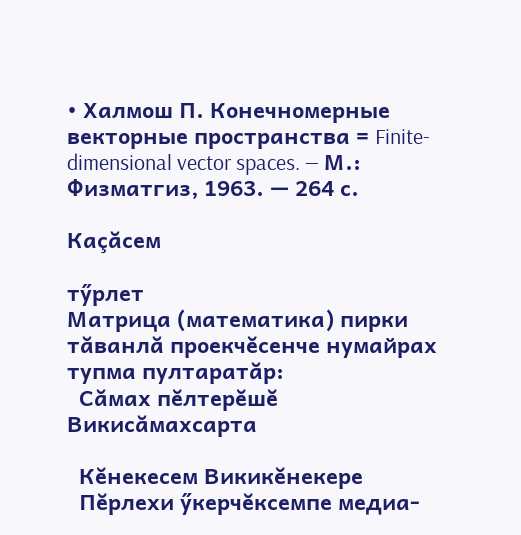• Халмош П. Конечномерные векторные пространства = Finite-dimensional vector spaces. — М.: Физматгиз, 1963. — 264 с.

Каçăсем

тӳрлет
Матрица (математика) пирки тăванлă проекчĕсенче нумайрах тупма пултаратăр:
  Сăмах пĕлтерĕшĕ Викисăмахсарта

  Кĕнекесем Викикĕнекере
  Пĕрлехи ӳкерчĕксемпе медиа-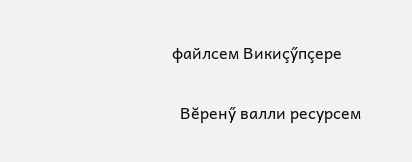файлсем Викиçӳпçере

  Вĕренӳ валли ресурсем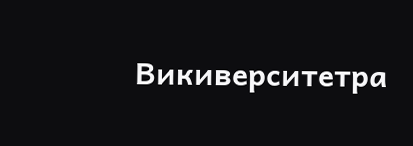Викиверситетра